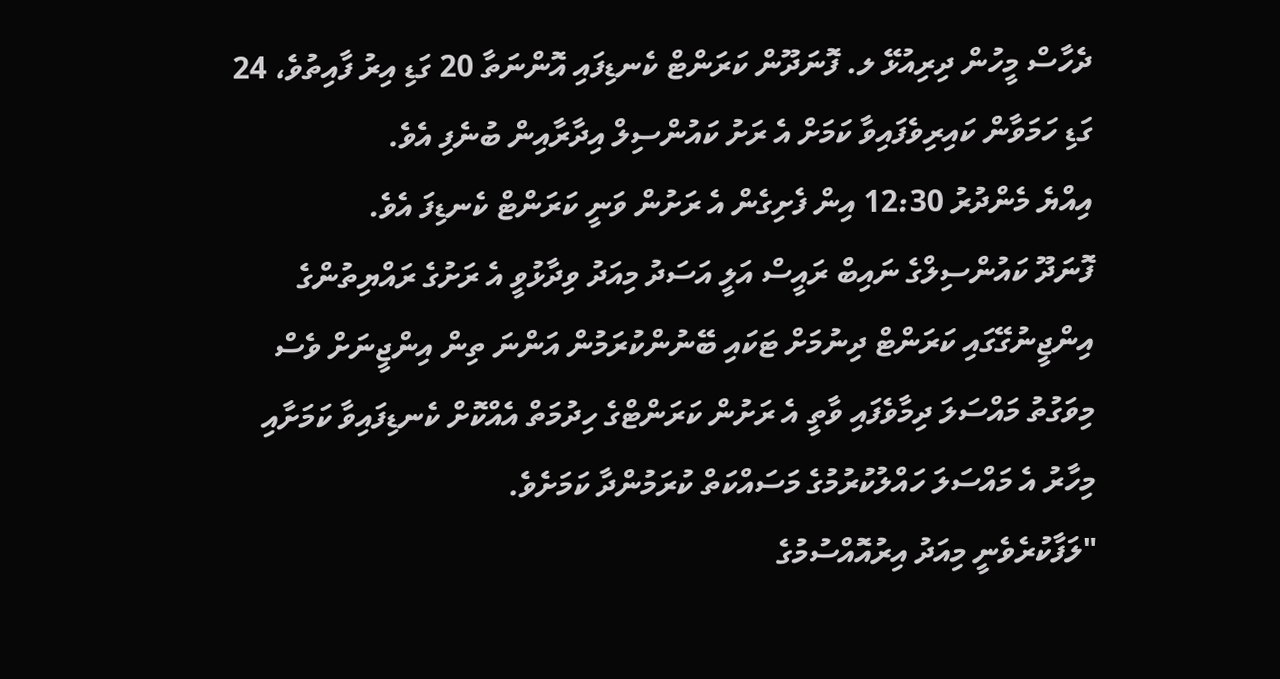ދެހާސް މީހުން ދިރިއުޅޭ ލ. ފޮނަދޫން ކަރަންޓް ކެނޑިފައި އޮންނަތާ 20 ގަޑި އިރު ފާއިތުވެ، 24 ގަޑި ހަމަވާން ކައިރިވެފައިވާ ކަމަށް އެ ރަށު ކައުންސިލް އިދާރާއިން ބުނެފި އެވެ.
އިއްޔެ މެންދުރު 12:30 އިން ފެށިގެން އެ ރަށުން ވަނީ ކަރަންޓް ކެނޑިފަ އެވެ.
ފޮނަދޫ ކައުންސިލްގެ ނައިބް ރައީސް އަލީ އަސަދު މިއަދު ވިދާޅުވީ އެ ރަށުގެ ރައްޔިތުންގެ އިންޖީނުގޭގައި ކަރަންޓް ދިނުމަށް ޓަކައި ބޭނުންކުރަމުން އަންނަ ތިން އިންޖީނަށް ވެސް މިވަގުތު މައްސަލަ ދިމާވެފައި ވާތީ އެ ރަށުން ކަރަންޓްގެ ހިދުމަތް އެއްކޮށް ކެނޑިފައިވާ ކަމަށާއި މިހާރު އެ މައްސަލަ ހައްލުކުރުމުގެ މަސައްކަތް ކުރަމުންދާ ކަމަށެވެ.
"ލަފާކުރެވެނީ މިއަދު އިރުއޮއްސުމުގެ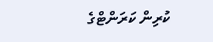ކުރިން ކަރަންޓްގެ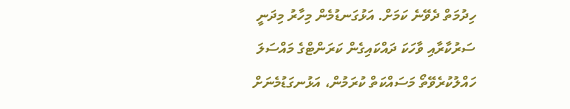ހިދުމަތް ދެވޭނެ ކަމަށް. އަޅުގަނޑުމެން މިހާރު މިދަނީ ސަރުކާރާއި ވާހަކަ ދައްކައިގެން ކަރަންޓްގެ މައްސަލަ ހައްލުކުރެވޭތޯ މަސައްކަތް ކުރަމުން، އަޅުނގަޑުމެނަށް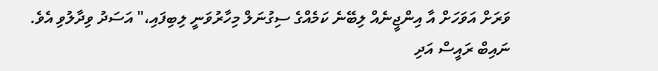ވަރަށް އަވަހަށް އާ އިންޖީނެއް ލިބޭނެ ކަމެއްގެ ސިގުނަލް މިހާރުވަނީ ލިބިފައި،" އަސަދު ވިދާލުވި އެވެ.
ނައިބް ރައީސް އަދި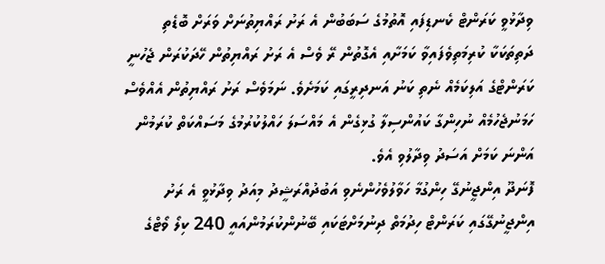ވިދާޅުވީ ކަރަންޓް ކެނޑިފައި އޮތުމުގެ ސަބަބުން އެ ރަށު ރައްޔިތުނަށް ވަރަށް ބޮޑެތި ދަތިތަކަކާ ކުރިމަތިވެފައިވާ ކަމަށާއި އެގޮތުން ރޭ ވެސް އެ ރަށު ރައްޔިތުން ހޭދަކުރަން ޖެހުނީ ކަރަންޓްގެ އަލިކަމެއް ނެތި ކަނު އަނދިރީގައި ކަމަށެވެ. ނަމަވެސް ރަށު ރައްޔިތުން އެއްވެސް ހަމަނުޖެހުމެއް ނުހިންގާ ކައުންސިލާ ގުޅިގެން އެ މައްސަލަ ހައްލުކުރުމުގެ މަސައްކަތް ކުރަމުން އަންނަ ކަމަށް އަސަދު ވިދާލުވި އެވެ.
ފޮނަދޫ އިންޖީނުގޭ ހިންގުމާ ހަވާލުވެހުންނެވި އަބުދުއްރަޝީދު މިއަދު ވިދާޅުވީ އެ ރަށު އިންޖީނުގޭގައި ކަރަންޓް ހިދުމަތް ދިނުމަށްޓަކައި ބޭނުންކުރަމުންއައީ 240 ކިލޯ ވޯޓްގެ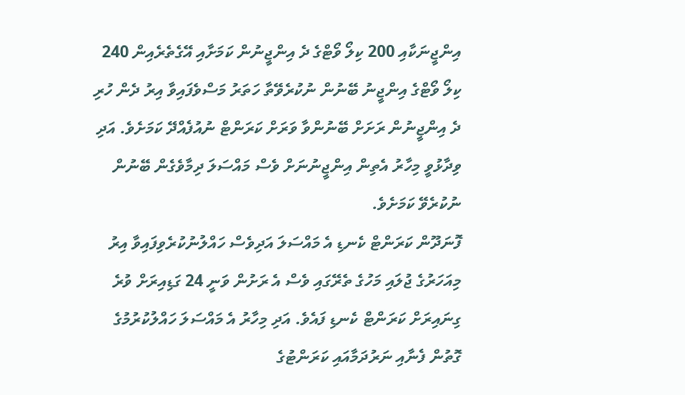އިންޖީނަކާއި 200 ކިލޯ ވޯޓްގެ ދެ އިންޖީނުން ކަމަށާއި އޭގެތެރެއިން 240 ކިލޯ ވޯޓްގެ އިންޖީނު ބޭނުން ނުކުރެވޭތާ ހަތަރު މަސްވެފައިވާ އިރު ދެން ހުރި ދެ އިންޖީނުން ރަށަށް ބޭނުންވާ ވަރަށް ކަރަންޓް ނުއުފެއްދޭ ކަމަށެވެ. އަދި ވިދާޅުވީ މިހާރު އެތިން އިންޖީނުނަށް ވެސް މައްސަލަ ދިމާވެގެން ބޭނުން ނުކުރެވޭ ކަމަށެވެ.
ފޮނަދޫން ކަރަންޓް ކެނޑި އެ މައްސަލަ އަދިވެސް ހައްލުނުކުރެވިފައިވާ އިރު މިއަހަރުގެ ޖުލައި މަހުގެ ތެރޭގައި ވެސް އެ ރަށުން ވަނީ 24 ގަޑިއިރަށް ވުރެ ގިނައިރަށް ކަރަންޓް ކެނޑި ފައެވެ. އަދި މިހާރު އެ މައްސަލަ ހައްލުކުރުމުގެ ގޮތުން ފެނާއި ނަރުދަމާއައި ކަރަންޓުގެ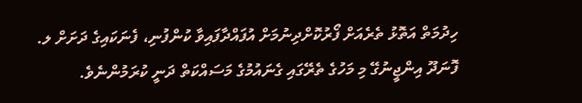ހިދުމަތް އަތޮޅު ތެރެއަށް ފޯރުކޮށްދިނުމަށް އުފައްދާފައިވާ ކުންފުނި، ފެނަކައިގެ ދަށަށް ލ. ފޮނަދޫ އިންޖީނުގޭ މި މަހުގެ ތެރޭގައި ގެނައުމުގެ މަސައްކަތް ދަނީ ކުރަމުންނެވެ.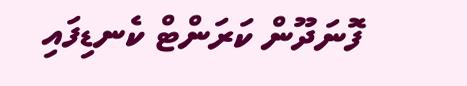ފޮނަދޫން ކަރަންޓް ކެނޑިފައި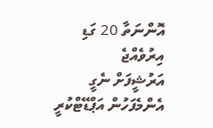އޮންނަތާ 20 ގަޑި އިރުވެއްޖެ
އަރުޝީފަށް ނެގީ
އެންމެފަހުން އަޕްޑޭޓްކުރީ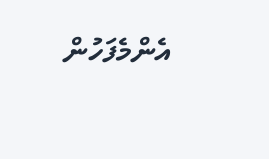އެންމެފަހުން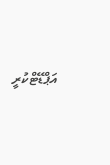އަޕްޑޭޓްކުރީ